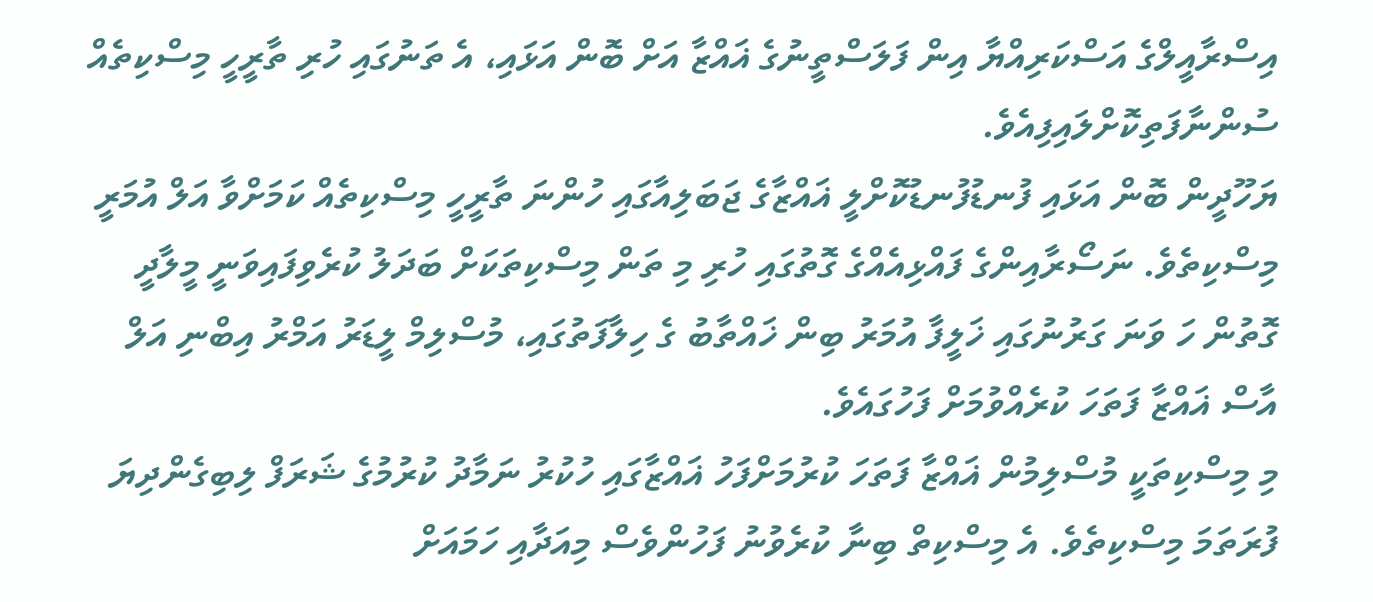އިސްރާއީލްގެ އަސްކަރިއްޔާ އިން ފަލަސްތީނުގެ ޣައްޒާ އަށް ބޮން އަޅައި، އެ ތަނުގައި ހުރި ތާރީހީ މިސްކިތެއް ސުންނާފަތިކޮށްލައިފިއެވެ.
ޔަހޫދީން ބޮން އަޅައި ފުނޑުފުނޑުކޮށްލީ ޣައްޒާގެ ޖަބަލިއާގައި ހުންނަ ތާރީހީ މިސްކިތެއް ކަމަށްވާ އަލް އުމަރީ މިސްކިތެވެ. ނަސޯރާއިންގެ ފައްޅިއެއްގެ ގޮތުގައި ހުރި މި ތަން މިސްކިތަކަށް ބަދަލު ކުރެވިފައިވަނީ މީލާދީ ގޮތުން ހަ ވަނަ ގަރުނުގައި ޚަލީފާ އުމަރު ބިން ޚައްތާބު ގެ ހިލާފަތުގައި، މުސްލިމް ލީޑަރު އަމްރު އިބްނި އަލް އާސް ޣައްޒާ ފަތަހަ ކުރެއްވުމަށް ފަހުގައެވެ.
މި މިސްކިތަކީ މުސްލިމުން ޣައްޒާ ފަތަހަ ކުރުމަށްފަހު ޣައްޒާގައި ހުކުރު ނަމާދު ކުރުމުގެ ޝަރަފް ލިބިގެންދިޔަ ފުރަތަމަ މިސްކިތެވެ. އެ މިސްކިތް ބިނާ ކުރެވުނު ފަހުންވެސް މިއަދާއި ހަމައަށް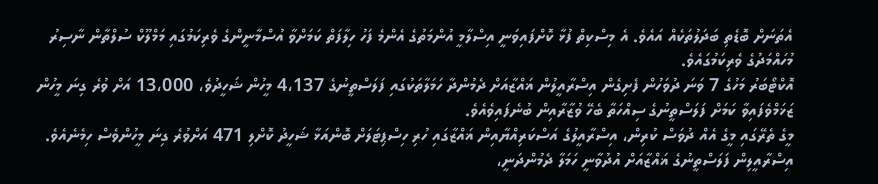އެތަނަށް ބޮޑެތި ބަދަލުތަކެއް އައެވެ. އެ މިސްކިތް ފުޅާ ކޮށްފައިވަނީ އިސްލާމީ އުންމަތުގެ އެންމެ ފަހު ހިލާފަތް ކަމަށްވާ އުސްމާނީންގެ ވެރިކަމުގައި މަމްލޫކް ސުލްތާން ނާސިރު މުހައްމަދުގެ ވެރިކަމުގައެވެ.
އޮކްޓޯބަރު މަހުގެ 7 ވަނަ ދުވަހުން ފެށިގެން އިސްރާއީލުން ޣައްޒާއަށް ދެމުންދާ ހަމަލާތަކުގައި ފަލަސްތީނުގެ 4،137 މީހުން ޝަހީދުވެ، 13،000 އަށް ވުރެ ގިނަ މީހުން ޒަޚަމްވެފައިވާ ކަމަށް ފަލަސްތީނުގެ ސިއްހަތާ ބެހޭ ވުޒާރާއިން ބުނެފައިވެއެވެ.
މީގެ ތެރޭގައި މީގެ އެއް ދުވަސް ކުރިން، އިސްރާއީލުގެ އަސްކަރިއްޔާއިން ޣައްޒާގައި ހުރި ހިސްޕިޓަލަށް ބޮންއަޅާ ޝަހީދު ކޮށްލި 471 އަށްވުރެ ގިނަ މީހުންވެސް ހިމެނެއެވެ.
އިސްރާއީލިން ފަލަސްތީނުގެ ޣައްޒާއަށް އުދުވާނީ ހަމަލާ ދެމުންދަނީ،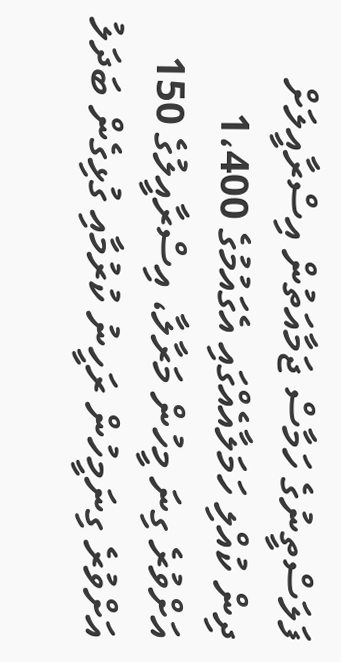ފަލަސްތީނުގެ ހަމާސް ޖަމާއަތުން އިސްރާއީލަށް ދިން ކުއްލި ހަމަލާއެއްގައި އެގައުމުގެ 1،400 އަށްވުރެ ގިނަ މީހުން މަރާލާ، އިސްރާއީލުގެ 150 އަށްވުރެ ގިނަމީހުން ރަހީނު ކުރުމާއި ގުޅިގެން ބަދަލު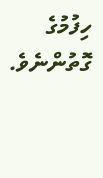ހިފުމުގެ ގޮތުންނެވެ.